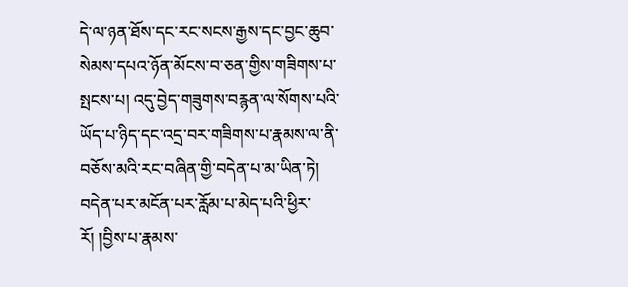དེ་ལ་ཉན་ཐོས་དང་རང་སངས་རྒྱས་དང་བྱང་ཆུབ་སེམས་དཔའ་ཉོན་མོངས་བ་ཅན་གྱིས་གཟིགས་པ་སྤངས་པ། འདུ་བྱེད་གཟུགས་བརྙན་ལ་སོགས་པའི་ཡོད་པ་ཉིད་དང་འདྲ་བར་གཟིགས་པ་རྣམས་ལ་ནི་བཅོས་མའི་རང་བཞིན་གྱི་བདེན་པ་མ་ཡིན་ཏེ། བདེན་པར་མངོན་པར་རློམ་པ་མེད་པའི་ཕྱིར་རོ། །བྱིས་པ་རྣམས་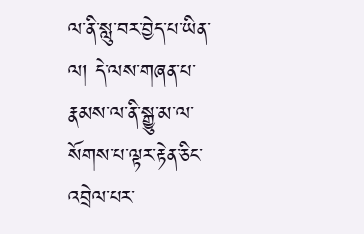ལ་ནི་སླུ་བར་བྱེད་པ་ཡིན་ལ། དེ་ལས་གཞན་པ་རྣམས་ལ་ནི་སྒྱུ་མ་ལ་སོགས་པ་ལྟར་རྟེན་ཅིང་འབྲེལ་པར་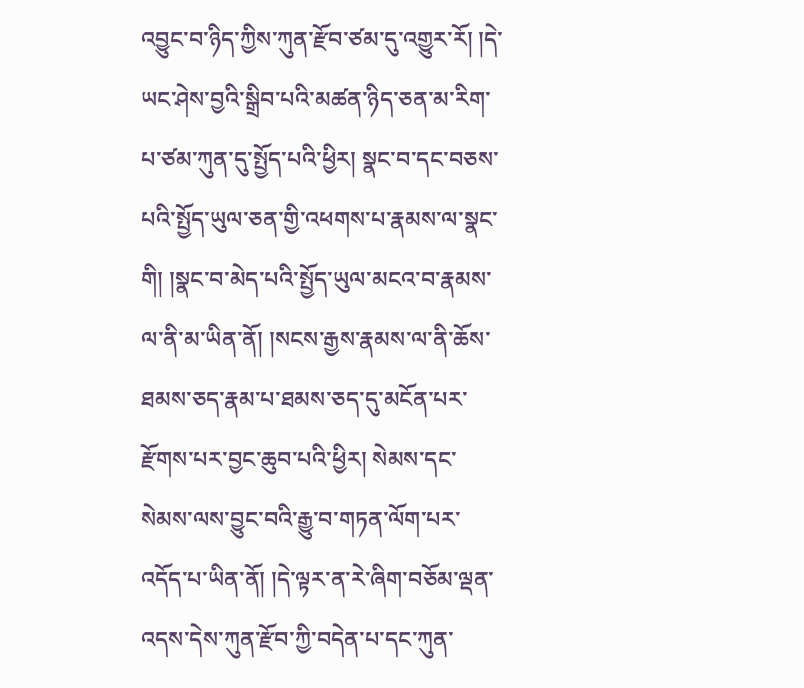འབྱུང་བ་ཉིད་ཀྱིས་ཀུན་རྫོབ་ཙམ་དུ་འགྱུར་རོ། །དེ་ཡང་ཤེས་བྱའི་སྒྲིབ་པའི་མཚན་ཉིད་ཅན་མ་རིག་པ་ཙམ་ཀུན་དུ་སྤྱོད་པའི་ཕྱིར། སྣང་བ་དང་བཅས་པའི་སྤྱོད་ཡུལ་ཅན་གྱི་འཕགས་པ་རྣམས་ལ་སྣང་གི། །སྣང་བ་མེད་པའི་སྤྱོད་ཡུལ་མངའ་བ་རྣམས་ལ་ནི་མ་ཡིན་ནོ། །སངས་རྒྱས་རྣམས་ལ་ནི་ཆོས་ཐམས་ཅད་རྣམ་པ་ཐམས་ཅད་དུ་མངོན་པར་རྫོགས་པར་བྱང་ཆུབ་པའི་ཕྱིར། སེམས་དང་སེམས་ལས་བྱུང་བའི་རྒྱུ་བ་གཏན་ལོག་པར་འདོད་པ་ཡིན་ནོ། །དེ་ལྟར་ན་རེ་ཞིག་བཅོམ་ལྡན་འདས་དེས་ཀུན་རྫོབ་ཀྱི་བདེན་པ་དང་ཀུན་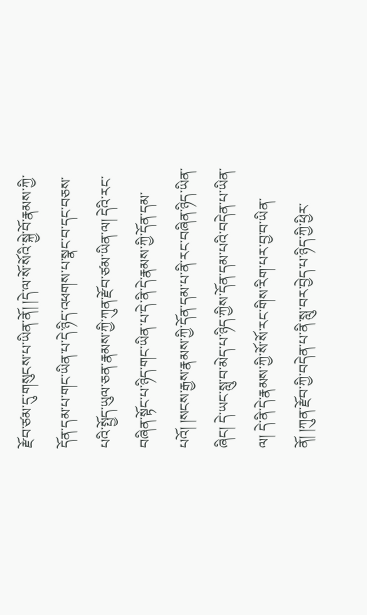རྫོབ་ཙམ་དུ་གསུངས་པ་ཡིན་ནོ། །དེ་ལ་སོ་སོའི་སྐྱེ་བོ་རྣམས་ཀྱི་དོན་དམ་པ་གང་ཡིན་པ་དེ་ཉིད་འཕགས་པ་སྣང་བ་དང་བཅས་པའི་སྤྱོད་ཡུལ་ཅན་རྣམས་ཀྱི་ཀུན་རྫོབ་ཙམ་ཡིན་ལ། དེའི་རང་བཞིན་སྟོང་པ་ཉིད་གང་ཡིན་པ་དེ་ནི་དེ་རྣམས་ཀྱི་དོན་དམ་པའོ། །སངས་རྒྱས་རྣམས་ཀྱི་དོན་དམ་པ་ནི་རང་བཞིན་ཉིད་ཡིན་ཞིང། དེ་ཡང་སླུ་བ་མེད་པ་ཉིད་ཀྱིས་དོན་དམ་པའི་བདེན་པ་ཡིན་ལ། དེ་ནི་དེ་རྣམས་ཀྱི་སོ་སོ་རང་གིས་རིག་པར་བྱ་བ་ཡིན་ནོ། །ཀུན་རྫོབ་ཀྱི་བདེན་པ་ནི་སླུ་བར་བྱེད་པ་ཉིད་ཀྱི་ཕྱིར་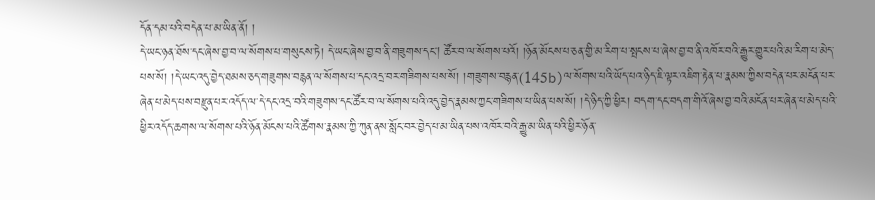དོན་དམ་པའི་བདེན་པ་མ་ཡིན་ནོ། །
དེ་ཡང་ཉན་ཐོས་དང་ཞེས་བྱ་བ་ལ་སོགས་པ་གསུངས་ཏེ། དེ་ཡང་ཞེས་བྱ་བ་ནི་གཟུགས་དང། ཚོར་བ་ལ་སོགས་པའོ། །ཉོན་མོངས་པ་ཅན་གྱི་མ་རིག་པ་སྤངས་པ་ཞེས་བྱ་བ་ནི་འཁོར་བའི་རྒྱུར་གྱུར་པའི་མ་རིག་པ་མེད་པས་སོ། །དེ་ཡང་འདུ་བྱེད་ཐམས་ཅད་གཟུགས་བརྙན་ལ་སོགས་པ་དང་འདྲ་བར་གཟིགས་པས་སོ། །གཟུགས་བརྙན་(145b)ལ་སོགས་པའི་ཡོད་པའ་ཉིད་ཇི་ལྟར་འཇིག་རྟེན་པ་རྣམས་ཀྱིས་བདེན་པར་མངོན་པར་ཞེན་པ་མེད་པས་བརྫུན་པར་འདོད་ལ་དེ་དང་འདྲ་བའི་གཟུགས་དང་ཚོར་བ་ལ་སོགས་པའི་འདུ་བྱེད་རྣམས་ཀྱང་གཟིགས་པ་ཡིན་པས་སོ། །དེ་ཉིད་ཀྱི་ཕྱིར། བདག་དང་བདག་གིའོ་ཞེས་བྱ་བའི་མངོན་པར་ཞེན་པ་མེད་པའི་ཕྱིར་འདོད་ཆགས་ལ་སོགས་པའི་ཉོན་མོངས་པའི་ཚོགས་རྣམས་ཀྱི་ཀུན་ནས་སློང་བར་བྱེད་པ་མ་ཡིན་པས་འཁོར་བའི་རྒྱུ་མ་ཡིན་པའི་ཕྱིར་ཉོན་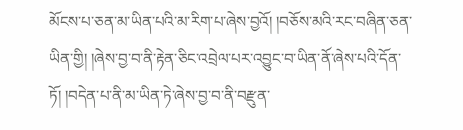མོངས་པ་ཅན་མ་ཡིན་པའི་མ་རིག་པ་ཞེས་བྱའོ། །བཅོས་མའི་རང་བཞིན་ཅན་ཡིན་གྱི། །ཞེས་བྱ་བ་ནི་རྟེན་ཅིང་འབྲེལ་པར་འབྱུང་བ་ཡིན་ནོ་ཞེས་པའི་དོན་ཏོ། །བདེན་པ་ནི་མ་ཡིན་ཏེ་ཞེས་བྱ་བ་ནི་བརྫུན་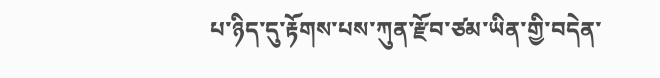པ་ཉིད་དུ་རྟོགས་པས་ཀུན་རྫོབ་ཙམ་ཡིན་གྱི་བདེན་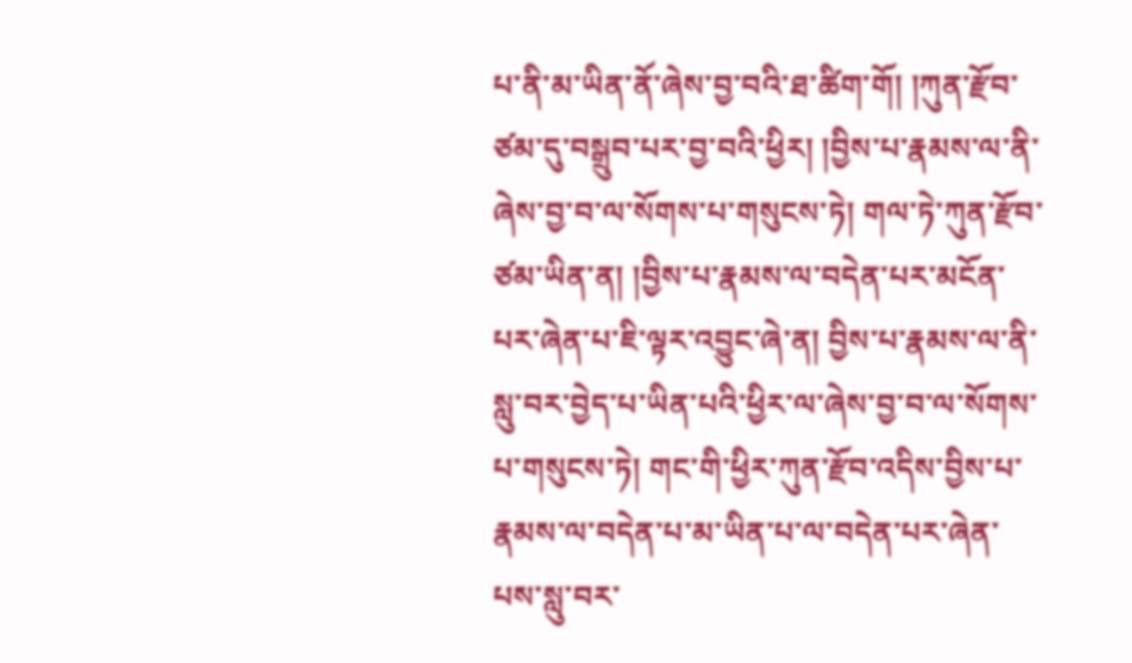པ་ནི་མ་ཡིན་ནོ་ཞེས་བྱ་བའི་ཐ་ཚིག་གོ། །ཀུན་རྫོབ་ཙམ་དུ་བསྒྲུབ་པར་བྱ་བའི་ཕྱིར། །བྱིས་པ་རྣམས་ལ་ནི་ཞེས་བྱ་བ་ལ་སོགས་པ་གསུངས་ཏེ། གལ་ཏེ་ཀུན་རྫོབ་ཙམ་ཡིན་ན། །བྱིས་པ་རྣམས་ལ་བདེན་པར་མངོན་པར་ཞེན་པ་ཇི་ལྟར་འབྱུང་ཞེ་ན། བྱིས་པ་རྣམས་ལ་ནི་སླུ་བར་བྱེད་པ་ཡིན་པའི་ཕྱིར་ལ་ཞེས་བྱ་བ་ལ་སོགས་པ་གསུངས་ཏེ། གང་གི་ཕྱིར་ཀུན་རྫོབ་འདིས་བྱིས་པ་རྣམས་ལ་བདེན་པ་མ་ཡིན་པ་ལ་བདེན་པར་ཞེན་པས་སླུ་བར་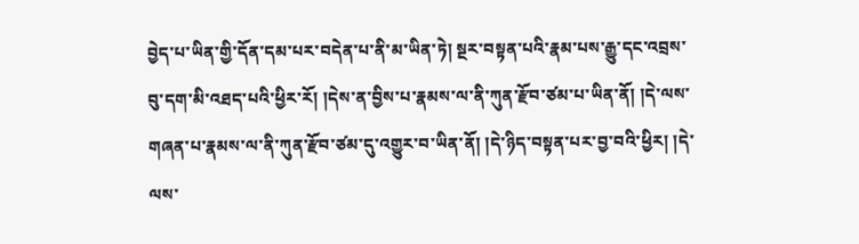བྱེད་པ་ཡིན་གྱི་དོན་དམ་པར་བདེན་པ་ནི་མ་ཡིན་ཏེ། སྔར་བསྟན་པའི་རྣམ་པས་རྒྱུ་དང་འབྲས་བུ་དག་མི་འཐད་པའི་ཕྱིར་རོ། །དེས་ན་བྱིས་པ་རྣམས་ལ་ནི་ཀུན་རྫོབ་ཙམ་པ་ཡིན་ནོ། །དེ་ལས་གཞན་པ་རྣམས་ལ་ནི་ཀུན་རྫོབ་ཙམ་དུ་འགྱུར་བ་ཡིན་ནོ། །དེ་ཉིད་བསྟན་པར་བྱ་བའི་ཕྱིར། །དེ་ལས་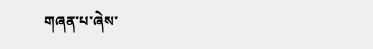གཞན་པ་ཞེས་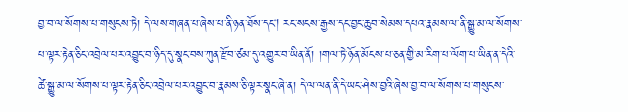བྱ་བ་ལ་སོགས་པ་གསུངས་ཏེ། དེ་ལས་གཞན་པ་ཞེས་པ་ནི་ཉན་ཐོས་དང། རང་སངས་རྒྱས་དང་བྱང་ཆུབ་སེམས་དཔའ་རྣམས་ལ་ནི་སྒྱུ་མ་ལ་སོགས་པ་ལྟར་རྟེན་ཅིང་འབྲེལ་པར་འབྱུང་བ་ཉིད་དུ་སྣང་བས་ཀུན་རྫོབ་ཙམ་དུ་འགྱུར་བ་ཡིན་ནོ། །གལ་ཏེ་ཉོན་མོངས་པ་ཅན་གྱི་མ་རིག་པ་ལོག་པ་ཡིན་ན་དེའི་ཚེ་སྒྱུ་མ་ལ་སོགས་པ་ལྟར་རྟེན་ཅིང་འབྲེལ་པར་འབྱུང་བ་རྣམས་ཅི་ལྟར་སྣང་ཞེ་ན། དེ་ལ་ལན་ནི་དེ་ཡང་ཤེས་བྱའི་ཞེས་བྱ་བ་ལ་སོགས་པ་གསུངས་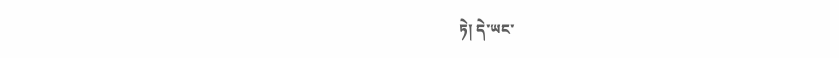ཏེ། དེ་ཡང་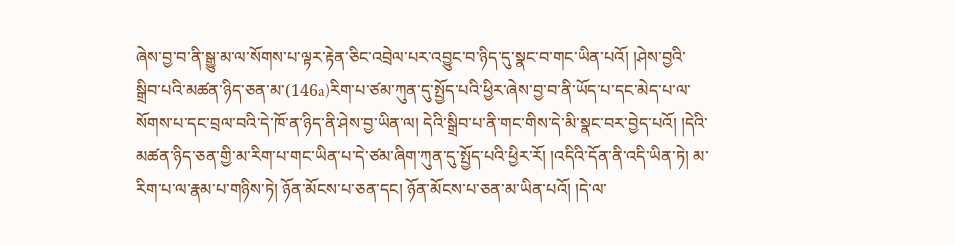ཞེས་བྱ་བ་ནི་སྒྱུ་མ་ལ་སོགས་པ་ལྟར་རྟེན་ཅིང་འབྲེལ་པར་འབྱུང་བ་ཉིད་དུ་སྣང་བ་གང་ཡིན་པའོ། །ཤེས་བྱའི་སྒྲིབ་པའི་མཚན་ཉིད་ཅན་མ་(146a)རིག་པ་ཙམ་ཀུན་དུ་སྤྱོད་པའི་ཕྱིར་ཞེས་བྱ་བ་ནི་ཡོད་པ་དང་མེད་པ་ལ་སོགས་པ་དང་བྲལ་བའི་དེ་ཁོ་ན་ཉིད་ནི་ཤེས་བྱ་ཡིན་ལ། དེའི་སྒྲིབ་པ་ནི་གང་གིས་དེ་མི་སྣང་བར་བྱེད་པའོ། །དེའི་མཚན་ཉིད་ཅན་གྱི་མ་རིག་པ་གང་ཡིན་པ་དེ་ཙམ་ཞིག་ཀུན་དུ་སྤྱོད་པའི་ཕྱིར་རོ། །འདིའི་དོན་ནི་འདི་ཡིན་ཏེ། མ་རིག་པ་ལ་རྣམ་པ་གཉིས་ཏེ། ཉོན་མོངས་པ་ཅན་དང། ཉོན་མོངས་པ་ཅན་མ་ཡིན་པའོ། །དེ་ལ་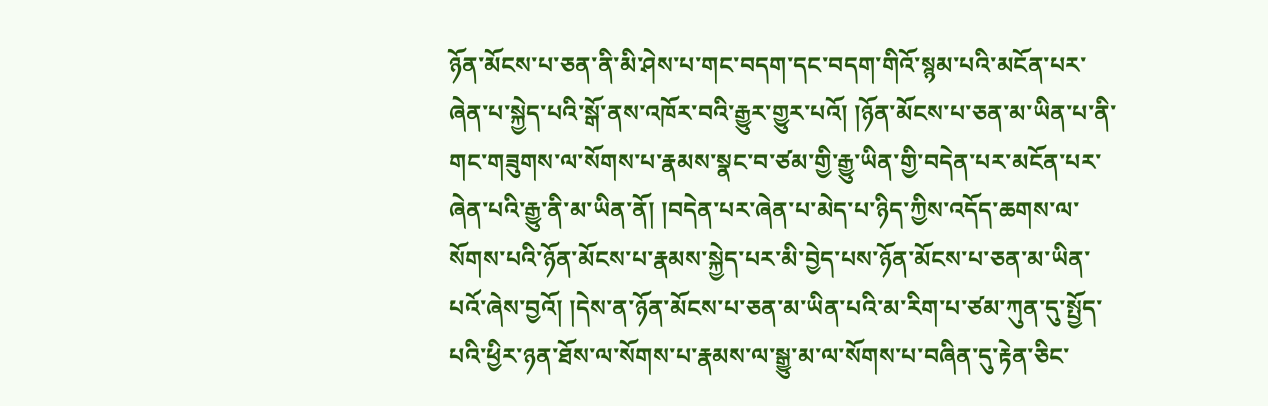ཉོན་མོངས་པ་ཅན་ནི་མི་ཤེས་པ་གང་བདག་དང་བདག་གིའོ་སྙམ་པའི་མངོན་པར་ཞེན་པ་སྐྱེད་པའི་སྒོ་ནས་འཁོར་བའི་རྒྱུར་གྱུར་པའོ། །ཉོན་མོངས་པ་ཅན་མ་ཡིན་པ་ནི་གང་གཟུགས་ལ་སོགས་པ་རྣམས་སྣང་བ་ཙམ་གྱི་རྒྱུ་ཡིན་གྱི་བདེན་པར་མངོན་པར་ཞེན་པའི་རྒྱུ་ནི་མ་ཡིན་ནོ། །བདེན་པར་ཞེན་པ་མེད་པ་ཉིད་ཀྱིས་འདོད་ཆགས་ལ་སོགས་པའི་ཉོན་མོངས་པ་རྣམས་སྐྱེད་པར་མི་བྱེད་པས་ཉོན་མོངས་པ་ཅན་མ་ཡིན་པའོ་ཞེས་བྱའོ། །དེས་ན་ཉོན་མོངས་པ་ཅན་མ་ཡིན་པའི་མ་རིག་པ་ཙམ་ཀུན་དུ་སྤྱོད་པའི་ཕྱིར་ཉན་ཐོས་ལ་སོགས་པ་རྣམས་ལ་སྒྱུ་མ་ལ་སོགས་པ་བཞིན་དུ་རྟེན་ཅིང་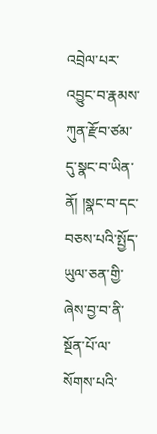འབྲེལ་པར་འབྱུང་བ་རྣམས་ཀུན་རྫོབ་ཙམ་དུ་སྣང་བ་ཡིན་ནོ། །སྣང་བ་དང་བཅས་པའི་སྤྱོད་ཡུལ་ཅན་གྱི་ཞེས་བྱ་བ་ནི་སྔོན་པོ་ལ་སོགས་པའི་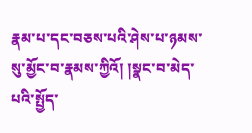རྣམ་པ་དང་བཅས་པའི་ཤེས་པ་ཉམས་སུ་མྱོང་བ་རྣམས་ཀྱིའོ། །སྣང་བ་མེད་པའི་སྤྱོད་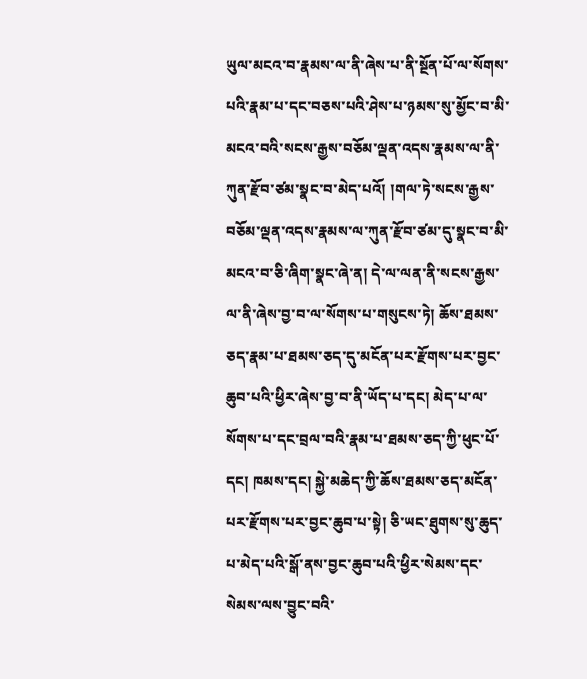ཡུལ་མངའ་བ་རྣམས་ལ་ནི་ཞེས་པ་ནི་སྔོན་པོ་ལ་སོགས་པའི་རྣམ་པ་དང་བཅས་པའི་ཤེས་པ་ཉམས་སུ་མྱོང་བ་མི་མངའ་བའི་སངས་རྒྱས་བཅོམ་ལྡན་འདས་རྣམས་ལ་ནི་ཀུན་རྫོབ་ཙམ་སྣང་བ་མེད་པའོ། །གལ་ཏེ་སངས་རྒྱས་བཅོམ་ལྡན་འདས་རྣམས་ལ་ཀུན་རྫོབ་ཙམ་དུ་སྣང་བ་མི་མངའ་བ་ཅི་ཞིག་སྣང་ཞེ་ན། དེ་ལ་ལན་ནི་སངས་རྒྱས་ལ་ནི་ཞེས་བྱ་བ་ལ་སོགས་པ་གསུངས་ཏེ། ཆོས་ཐམས་ཅད་རྣམ་པ་ཐམས་ཅད་དུ་མངོན་པར་རྫོགས་པར་བྱང་ཆུབ་པའི་ཕྱིར་ཞེས་བྱ་བ་ནི་ཡོད་པ་དང། མེད་པ་ལ་སོགས་པ་དང་བྲལ་བའི་རྣམ་པ་ཐམས་ཅད་ཀྱི་ཕུང་པོ་དང། ཁམས་དང། སྐྱེ་མཆེད་ཀྱི་ཆོས་ཐམས་ཅད་མངོན་པར་རྫོགས་པར་བྱང་ཆུབ་པ་སྟེ། ཅི་ཡང་ཐུགས་སུ་ཆུད་པ་མེད་པའི་སྒོ་ནས་བྱང་ཆུབ་པའི་ཕྱིར་སེམས་དང་སེམས་ལས་བྱུང་བའི་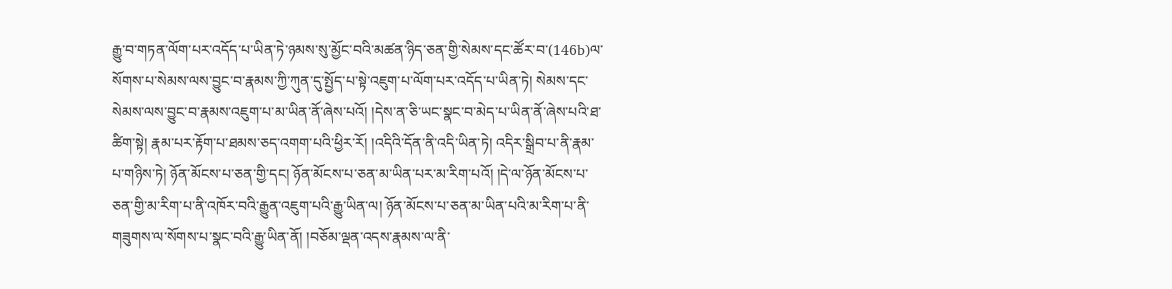རྒྱུ་བ་གཏན་ལོག་པར་འདོད་པ་ཡིན་ཏེ་ཉམས་སུ་མྱོང་བའི་མཚན་ཉིད་ཅན་གྱི་སེམས་དང་ཚོར་བ་(146b)ལ་སོགས་པ་སེམས་ལས་བྱུང་བ་རྣམས་ཀྱི་ཀུན་དུ་སྤྱོད་པ་སྟེ་འཇུག་པ་ལོག་པར་འདོད་པ་ཡིན་ཏེ། སེམས་དང་སེམས་ལས་བྱུང་བ་རྣམས་འཇུག་པ་མ་ཡིན་ནོ་ཞེས་པའོ། །དེས་ན་ཅི་ཡང་སྣང་བ་མེད་པ་ཡིན་ནོ་ཞེས་པའི་ཐ་ཚིག་སྟེ། རྣམ་པར་རྟོག་པ་ཐམས་ཅད་འགག་པའི་ཕྱིར་རོ། །འདིའི་དོན་ནི་འདི་ཡིན་ཏེ། འདིར་སྒྲིབ་པ་ནི་རྣམ་པ་གཉིས་ཏེ། ཉོན་མོངས་པ་ཅན་གྱི་དང། ཉོན་མོངས་པ་ཅན་མ་ཡིན་པར་མ་རིག་པའོ། །དེ་ལ་ཉོན་མོངས་པ་ཅན་གྱི་མ་རིག་པ་ནི་འཁོར་བའི་རྒྱུན་འཇུག་པའི་རྒྱུ་ཡིན་ལ། ཉོན་མོངས་པ་ཅན་མ་ཡིན་པའི་མ་རིག་པ་ནི་གཟུགས་ལ་སོགས་པ་སྣང་བའི་རྒྱུ་ཡིན་ནོ། །བཅོམ་ལྡན་འདས་རྣམས་ལ་ནི་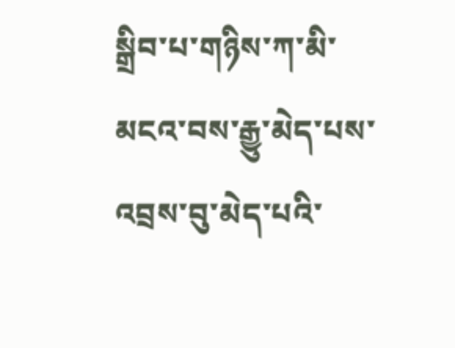སྒྲིབ་པ་གཉིས་ཀ་མི་མངའ་བས་རྒྱུ་མེད་པས་འབྲས་བུ་མེད་པའི་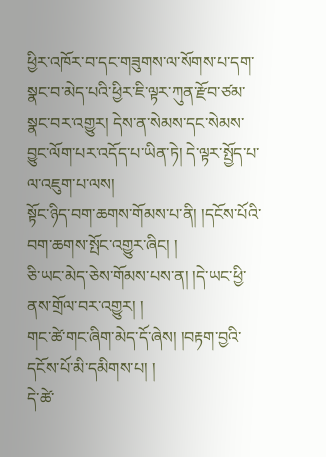ཕྱིར་འཁོར་བ་དང་གཟུགས་ལ་སོགས་པ་དག་སྣང་བ་མེད་པའི་ཕྱིར་ཇི་ལྟར་ཀུན་རྫོབ་ཙམ་སྣང་བར་འགྱུར། དེས་ན་སེམས་དང་སེམས་བྱུང་ལོག་པར་འདོད་པ་ཡིན་ཏེ། དེ་ལྟར་སྤྱོད་པ་ལ་འཇུག་པ་ལས།
སྟོང་ཉིད་བག་ཆགས་གོམས་པ་ནི། །དངོས་པོའི་བག་ཆགས་སྤོང་འགྱུར་ཞིང། །
ཅི་ཡང་མེད་ཅེས་གོམས་པས་ན། །དེ་ཡང་ཕྱི་ནས་གྲོལ་བར་འགྱུར། །
གང་ཚེ་གང་ཞིག་མེད་དོ་ཞེས། །བརྟག་བྱའི་དངོས་པོ་མི་དམིགས་པ། །
དེ་ཚེ་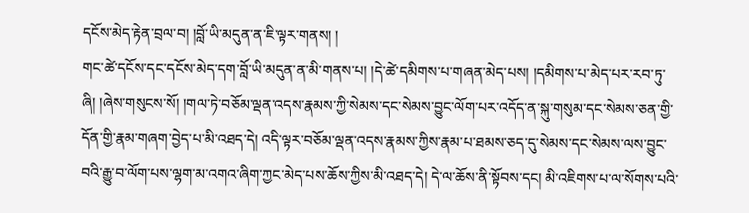དངོས་མེད་རྟེན་བྲལ་བ། །བློ་ཡི་མདུན་ན་ཇི་ལྟར་གནས། །
གང་ཚེ་དངོས་དང་དངོས་མེད་དག་བློ་ཡི་མདུན་ན་མི་གནས་པ། །དེ་ཚེ་དམིགས་པ་གཞན་མེད་པས། །དམིགས་པ་མེད་པར་རབ་ཏུ་ཞི། །ཞེས་གསུངས་སོ། །གལ་ཏེ་བཅོམ་ལྡན་འདས་རྣམས་ཀྱི་སེམས་དང་སེམས་བྱུང་ལོག་པར་འདོད་ན་སྐུ་གསུམ་དང་སེམས་ཅན་གྱི་དོན་གྱི་རྣམ་གཞག་བྱེད་པ་མི་འཐད་དེ། འདི་ལྟར་བཅོམ་ལྡན་འདས་རྣམས་ཀྱིས་རྣམ་པ་ཐམས་ཅད་དུ་སེམས་དང་སེམས་ལས་བྱུང་བའི་རྒྱུ་བ་ལོག་པས་ལྷག་མ་འགའ་ཞིག་ཀྱང་མེད་པས་ཆོས་ཀྱིས་མི་འཐད་དེ། དེ་ལ་ཆོས་ནི་སྟོབས་དང། མི་འཇིགས་པ་ལ་སོགས་པའི་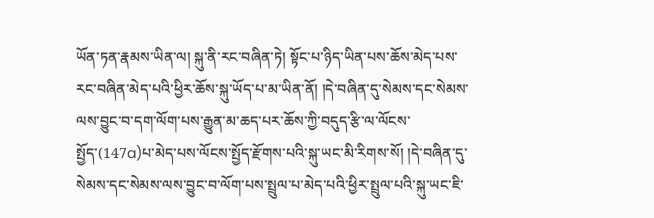ཡོན་ཏན་རྣམས་ཡིན་ལ། སྐུ་ནི་རང་བཞིན་ཏེ། སྟོང་པ་ཉིད་ཡིན་པས་ཆོས་མེད་པས་རང་བཞིན་མེད་པའི་ཕྱིར་ཆོས་སྐུ་ཡོད་པ་མ་ཡིན་ནོ། །དེ་བཞིན་དུ་སེམས་དང་སེམས་ལས་བྱུང་བ་དག་ལོག་པས་རྒྱུན་མ་ཆད་པར་ཆོས་ཀྱི་བདུད་རྩི་ལ་ལོངས་སྤྱོད་(147a)པ་མེད་པས་ལོངས་སྤྱོད་རྫོགས་པའི་སྐུ་ཡང་མི་རིགས་སོ། །དེ་བཞིན་དུ་སེམས་དང་སེམས་ལས་བྱུང་བ་ལོག་པས་སྤྲུལ་པ་མེད་པའི་ཕྱིར་སྤྲུལ་པའི་སྐུ་ཡང་ཇི་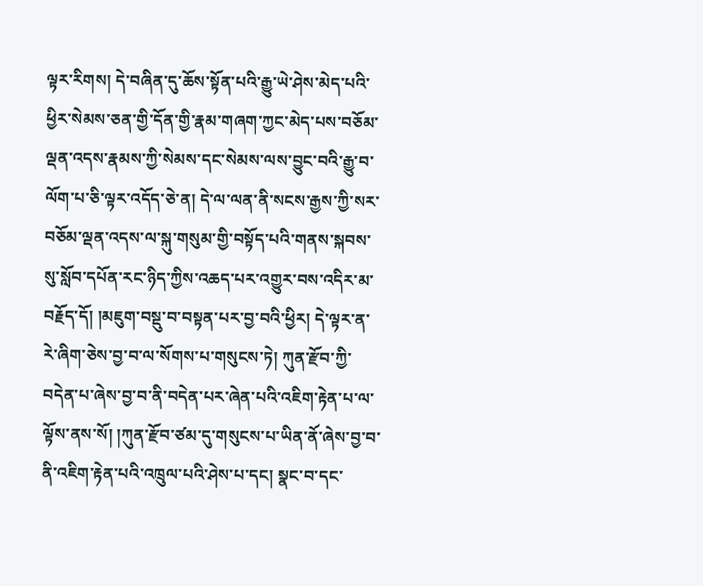ལྟར་རིགས། དེ་བཞིན་དུ་ཆོས་སྟོན་པའི་རྒྱུ་ཡེ་ཤེས་མེད་པའི་ཕྱིར་སེམས་ཅན་གྱི་དོན་གྱི་རྣམ་གཞག་ཀྱང་མེད་པས་བཅོམ་ལྡན་འདས་རྣམས་ཀྱི་སེམས་དང་སེམས་ལས་བྱུང་བའི་རྒྱུ་བ་ལོག་པ་ཅི་ལྟར་འདོད་ཅེ་ན། དེ་ལ་ལན་ནི་སངས་རྒྱས་ཀྱི་སར་བཅོམ་ལྡན་འདས་ལ་སྐུ་གསུམ་གྱི་བསྟོད་པའི་གནས་སྐབས་སུ་སློབ་དཔོན་རང་ཉིད་ཀྱིས་འཆད་པར་འགྱུར་བས་འདིར་མ་བརྗོད་དོ། །མཇུག་བསྡུ་བ་བསྟན་པར་བྱ་བའི་ཕྱིར། དེ་ལྟར་ན་རེ་ཞིག་ཅེས་བྱ་བ་ལ་སོགས་པ་གསུངས་ཏེ། ཀུན་རྫོབ་ཀྱི་བདེན་པ་ཞེས་བྱ་བ་ནི་བདེན་པར་ཞེན་པའི་འཇིག་རྟེན་པ་ལ་ལྟོས་ནས་སོ། །ཀུན་རྫོབ་ཙམ་དུ་གསུངས་པ་ཡིན་ནོ་ཞེས་བྱ་བ་ནི་འཇིག་རྟེན་པའི་འཁྲུལ་པའི་ཤེས་པ་དང། སྣང་བ་དང་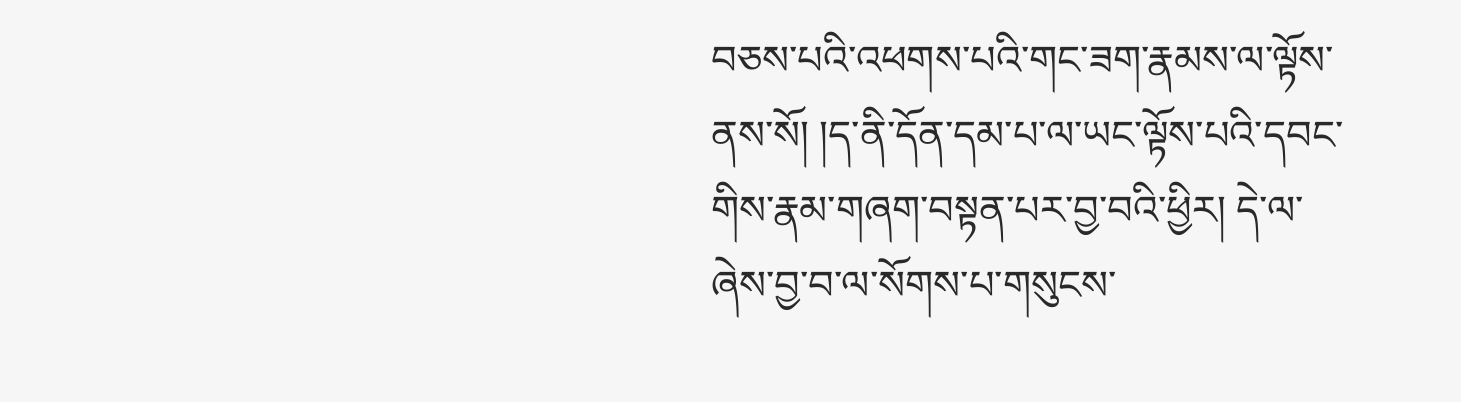བཅས་པའི་འཕགས་པའི་གང་ཟག་རྣམས་ལ་ལྟོས་ནས་སོ། །ད་ནི་དོན་དམ་པ་ལ་ཡང་ལྟོས་པའི་དབང་གིས་རྣམ་གཞག་བསྟན་པར་བྱ་བའི་ཕྱིར། དེ་ལ་ཞེས་བྱ་བ་ལ་སོགས་པ་གསུངས་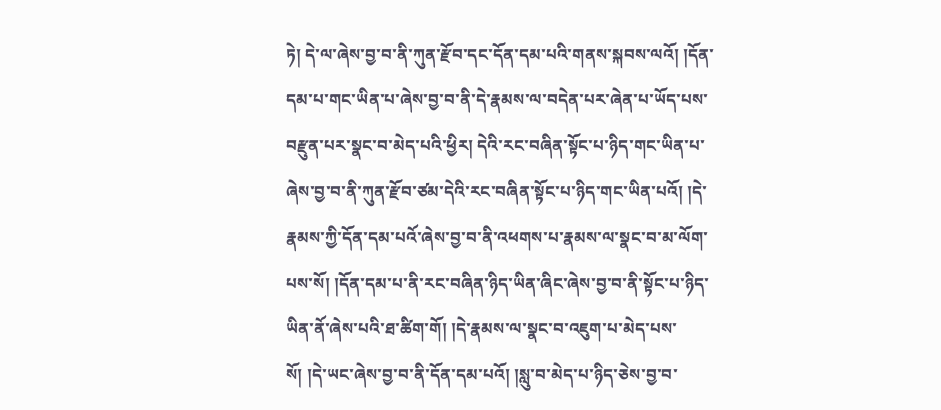ཏེ། དེ་ལ་ཞེས་བྱ་བ་ནི་ཀུན་རྫོབ་དང་དོན་དམ་པའི་གནས་སྐབས་ལའོ། །དོན་དམ་པ་གང་ཡིན་པ་ཞེས་བྱ་བ་ནི་དེ་རྣམས་ལ་བདེན་པར་ཞེན་པ་ཡོད་པས་བརྫུན་པར་སྣང་བ་མེད་པའི་ཕྱིར། དེའི་རང་བཞིན་སྟོང་པ་ཉིད་གང་ཡིན་པ་ཞེས་བྱ་བ་ནི་ཀུན་རྫོབ་ཙམ་དེའི་རང་བཞིན་སྟོང་པ་ཉིད་གང་ཡིན་པའོ། །དེ་རྣམས་ཀྱི་དོན་དམ་པའོ་ཞེས་བྱ་བ་ནི་འཕགས་པ་རྣམས་ལ་སྣང་བ་མ་ལོག་པས་སོ། །དོན་དམ་པ་ནི་རང་བཞིན་ཉིད་ཡིན་ཞིང་ཞེས་བྱ་བ་ནི་སྟོང་པ་ཉིད་ཡིན་ནོ་ཞེས་པའི་ཐ་ཚིག་གོ། །དེ་རྣམས་ལ་སྣང་བ་འཇུག་པ་མེད་པས་སོ། །དེ་ཡང་ཞེས་བྱ་བ་ནི་དོན་དམ་པའོ། །སླུ་བ་མེད་པ་ཉིད་ཅེས་བྱ་བ་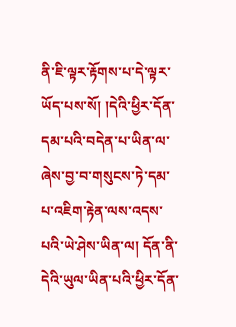ནི་ཇི་ལྟར་རྟོགས་པ་དེ་ལྟར་ཡོད་པས་སོ། །དེའི་ཕྱིར་དོན་དམ་པའི་བདེན་པ་ཡིན་ལ་ཞེས་བྱ་བ་གསུངས་ཏེ་དམ་པ་འཇིག་རྟེན་ལས་འདས་པའི་ཡེ་ཤེས་ཡིན་ལ། དོན་ནི་དེའི་ཡུལ་ཡིན་པའི་ཕྱིར་དོན་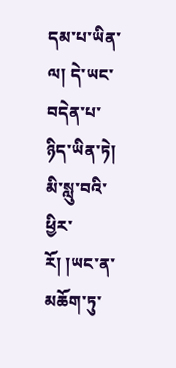དམ་པ་ཡིན་ལ། དེ་ཡང་བདེན་པ་ཉིད་ཡིན་ཏེ། མི་སླུ་བའི་ཕྱིར་རོ། །ཡང་ན་མཆོག་ཏུ་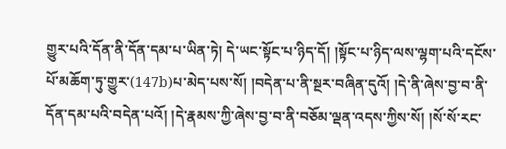གྱུར་པའི་དོན་ནི་དོན་དམ་པ་ཡིན་ཏེ། དེ་ཡང་སྟོང་པ་ཉིད་དོ། །སྟོང་པ་ཉིད་ལས་ལྷག་པའི་དངོས་པོ་མཆོག་ཏུ་གྱུར་(147b)པ་མེད་པས་སོ། །བདེན་པ་ནི་སྔར་བཞིན་དུའོ། །དེ་ནི་ཞེས་བྱ་བ་ནི་དོན་དམ་པའི་བདེན་པའོ། །དེ་རྣམས་ཀྱི་ཞེས་བྱ་བ་ནི་བཅོམ་ལྡན་འདས་ཀྱིས་སོ། །སོ་སོ་རང་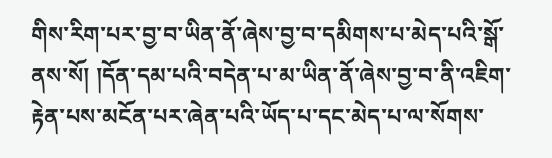གིས་རིག་པར་བྱ་བ་ཡིན་ནོ་ཞེས་བྱ་བ་དམིགས་པ་མེད་པའི་སྒོ་ནས་སོ། །དོན་དམ་པའི་བདེན་པ་མ་ཡིན་ནོ་ཞེས་བྱ་བ་ནི་འཇིག་རྟེན་པས་མངོན་པར་ཞེན་པའི་ཡོད་པ་དང་མེད་པ་ལ་སོགས་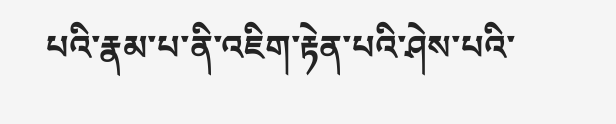པའི་རྣམ་པ་ནི་འཇིག་རྟེན་པའི་ཤེས་པའི་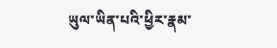ཡུལ་ཡིན་པའི་ཕྱིར་རྣམ་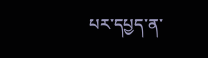པར་དཔྱད་ན་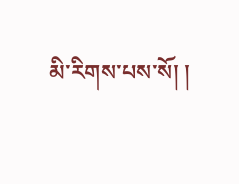མི་རིགས་པས་སོ། །